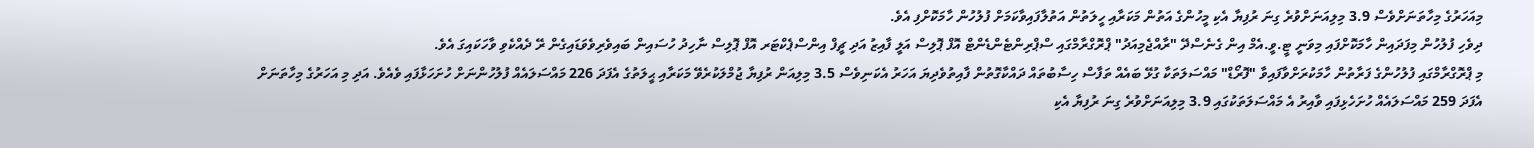މިއަހަރުގެ މިހާތަނަށްވެސް 3.9 މިލިއަނަށްވުރެ ގިނަ ރުފިޔާ އެކި މީހުންގެ އަތުން މަކަރާއި ހީލަތުން އަތުލާފައިވާކަމަށް ފުލުހުން ހާމަކޮށްފި އެވެ.
ދިވެހި ފުލުހުން މިފަދައިން ހާމަކޮށްފައި މިވަނީ ޓީ.ވީ.އެމް އިން ގެނެސްދޭ "ރާއްޖެމިއަދު" ޕްރޮގްރާމްގައި ސްޕްރިންޓެންޑެންޓް އޮފް ޕޮލިސް އަލީ ފާއިޒު އަދި ޗީފް އިންސްޕެކްޓަރ އޮފް ޕޮލިސް ނާހިދު ހުސައިން ބައިވެރިވެވަޑައިގެން ރޭ ދެއްކެވި ވާހަކައިގަ އެވެ.
މި ޕްރޮގްރާމްގައި ފުލުހުންގެ ފަރާތުން ހާމަކުރަށްވާފައިވާ "ފޮރޯޑް" މައްސަލަތަކާ ގުޅޭ ބައެއް ތަފާސް ހިސާބުތައް ދައްކާގޮތުން ފާއިތުވެދިޔަ އަހަރު އެކަނިވެސް 3.5 މިލިއަން ރުފިޔާ ޖުމްލަކުރެވޭ މަކަރާއި ޙީލަތުގެ އެފަދަ 226 މައްސަލައެއް ފުލުހުންނަށް ހުށަހަޅާފައި ވެއެވެ. އަދި މި އަހަރުގެ މިހާތަނަށް އެފަދަ 259 މައްސަލައެއް ހުށަހެޅިފައި ވާއިރު އެ މައްސަލަތަކުގައި 3.9 މިލިއަނަށްވުރެ ގިނަ ރުފިޔާ އެކި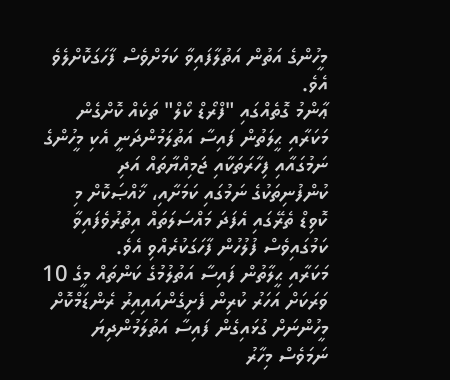މީހުންގެ އަތުން އަތުލާފައިވާ ކަމަށްވެސް ފާހަގަކޮށްލެވެ އެވެ.
ޢާންމު ގޮތެއްގައި "ފްރޯޑް ކޯލް" ތަކެއް ކޮށްގެން މަކަރާއި ޙީލަތުން ފައިސާ އަތުލަމުންދަނީ އެކި މީހުންގެ ނަމުގައާއި ފިހާރަތަކާއި ޖަމިއްޔާތައް އަދި ކުންފުނިތަކުގެ ނަމުގައި ކަމަށާއި، ޚާއްޞަކޮށް މި ކޮވިޑް ތެރޭގައި އެފަދަ މައްސަލަތައް އިތުރުވެފައިވާ ކަމުގައިވެސް ފުލުހުން ފާހަގަކުރެއްވި އެވެ.
މަކަރާއި ޙީލާތުން ފައިސާ އަތުލުމުގެ ކަންތައް މީގެ 10 ވަރަކަށް އަހަރު ކުރިން ފެށިގެންއައިއިރު ރެންޑަމްކޮށް މީހުންނަށް ގުޅައިގެން ފައިސާ އަތުލަމުންދިޔަ ނަމަވެސް މިހާރު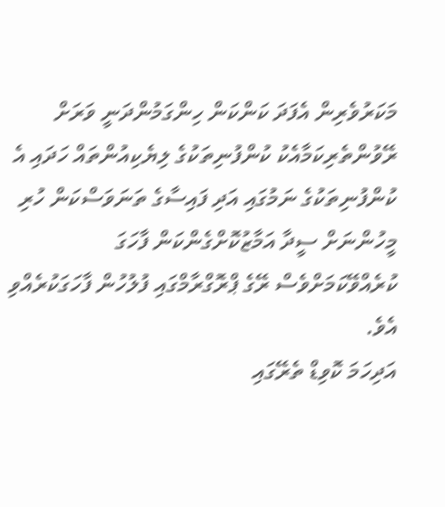މަކަރުވެރިން އެފަދަ ކަންކަން ހިންގަމުންދަނީ ވަރަށް ރޭވުންތެރިކަމާއެކު ކުންފުނިތަކުގެ ލިޔެކިއުންތައް ހަދައި އެ ކުންފުނިތަކުގެ ނަމުގައި އަދި ފައިސާގެ ތަނަވަސްކަން ހުރި މީހުންނަށް ސީދާ އަމާޒުކޮށްގެންކަން ފާހަގަ ކުރެއްވޭކަމަށްވެސް ރޭގެ ޕްރޮގްރާމްގައި ފުލުހުން ފާހަގަކުރެއްވި އެވެ.
އަދިހަމަ ކޮވިޑް ތެރޭގައި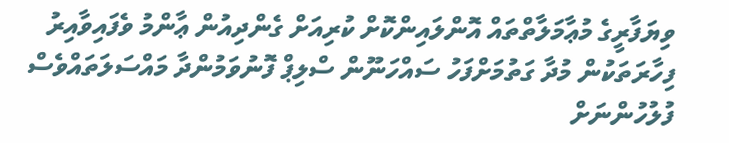ވިޔަފާރީގެ މުޢާމަލާތްތައް އޮންލައިންކޮށް ކުރިއަށް ގެންދިއުން ޢާންމު ވެފައިވާއިރު ފިހާރަތަކުން މުދާ ގަތުމަށްފަހު ސައްހަނޫން ސްލިޕް ފޮނުވަމުންދާ މައްސަލަތައްވެސް ފުލުހުންނަށް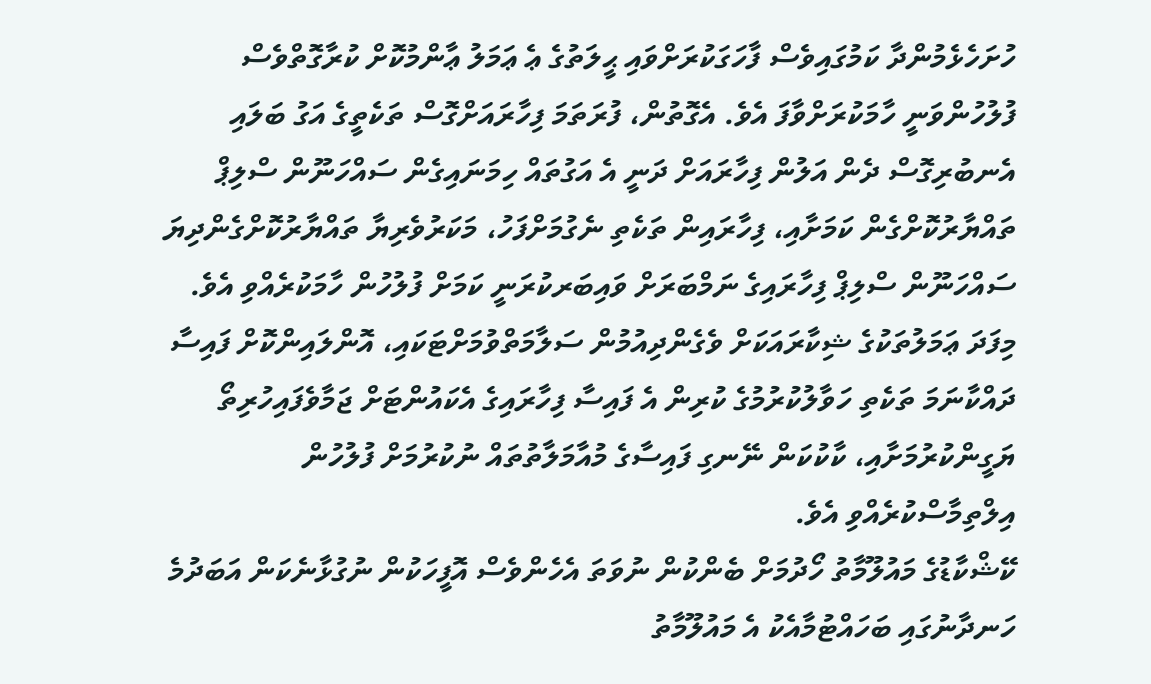ހުށަހެޅެމުންދާ ކަމުގައިވެސް ފާހަގަކުރަށްވައި ޙީލަތުގެ ޢެ ޢަމަލު ޢާންމުކޮށް ކުރާގޮތްވެސް ފުލުހުންވަނީ ހާމަކުރަށްވާފަ އެވެ. އެގޮތުން، ފުރަތަމަ ފިހާރައަށްގޮސް ތަކެތީގެ އަގު ބަލައި އެނބުރިގޮސް ދެން އަލުން ފިހާރައަށް ދަނީ އެ އަގުތައް ހިމަނައިގެން ސައްހަނޫން ސްލިޕް ތައްޔާރުކޮށްގެން ކަމަށާއި، ފިހާރައިން ތަކެތި ނެގުމަށްފަހު، މަކަރުވެރިޔާ ތައްޔާރުކޮށްގެންދިޔަ ސައްހަނޫން ސްލިޕް ފިހާރައިގެ ނަމްބަރަށް ވައިބަރކުރަނީ ކަމަށް ފުލުހުން ހާމަކުރެއްވި އެވެ.
މިފަދަ ޢަމަލުތަކުގެ ޝިކާރައަކަށް ވެގެންދިއުމުން ސަލާމަތްވުމަށްޓަކައި، އޮންލައިންކޮށް ފައިސާ ދައްކާނަމަ ތަކެތި ހަވާލުކުރުމުގެ ކުރިން އެ ފައިސާ ފިހާރައިގެ އެކައުންޓަށް ޖަމާވެފައިހުރިތޯ ޔަގީންކުރުމަށާއި، ކާކުކަން ނޭނގި ފައިސާގެ މުއާމަލާތުތައް ނުކުރުމަށް ފުލުހުން އިލްތިމާސްކުރެއްވި އެވެ.
ކޭޝްކާޑުގެ މައުލޫމާތު ހޯދުމަށް ބެންކުން ނުވަތަ އެހެންވެސް އޮފީހަކުން ނުގުޅާނެކަން އަބަދުމެ ހަނދާނުގައި ބަހައްޓުމާއެކު އެ މައުލޫމާތު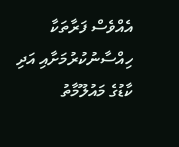އެއްވެސް ފަރާތަކާ ހިއްސާނުކުރުމަށާއި އަދި ކާޑުގެ މައުލޫމާތު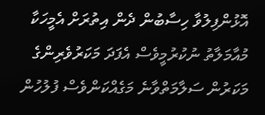އޮޅުންފިލުވާ ހިސާބުން ދެން އިތުރަށް އެމީހަކާ މުއާމަލާތު ނުކުރުމީވެސް އެފަދަ މަކަރުވެރިންގެ މަކަރުން ސަލާމަތްވާނެ މަގެއްކަންވެސް ފުލުހުން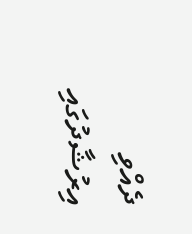ދެއްވި އިރުޝާދުގައި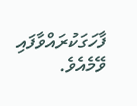ފާހަގަކުރައްވާފައި ވޭމެއެވެ.